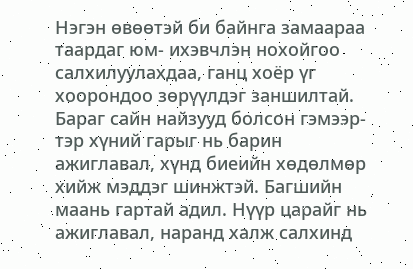Нэгэн өвөөтэй би байнга замаараа таардаг юм- ихэвчлэн нохойгоо салхилуулахдаа, ганц хоёр үг хоорондоо зөрүүлдэг заншилтай. Бараг сайн найзууд болсон гэмээр- тэр хүний гарыг нь барин ажиглавал, хүнд биеийн хөдөлмөр хийж мэддэг шинжтэй. Багшийн маань гартай адил. Нүүр царайг нь ажиглавал, наранд халж салхинд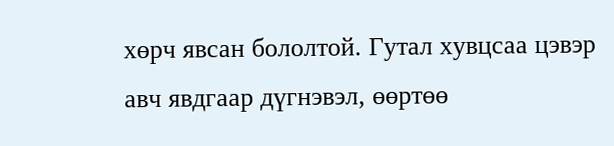хөрч явсан бололтой. Гутал хувцсаа цэвэр авч явдгаар дүгнэвэл, өөртөө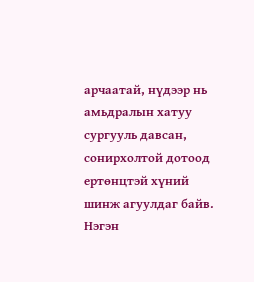арчаатай, нүдээр нь амьдралын хатуу сургууль давсан, сонирхолтой дотоод ертөнцтэй хүний шинж агуулдаг байв.
Нэгэн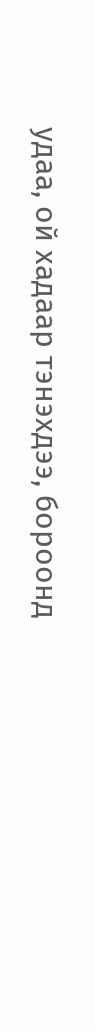удаа, ой хадаар тэнэхдээ, бороонд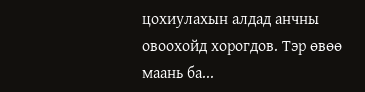цохиулахын алдад анчны овоохойд хорогдов. Тэр өвөө маань ба...